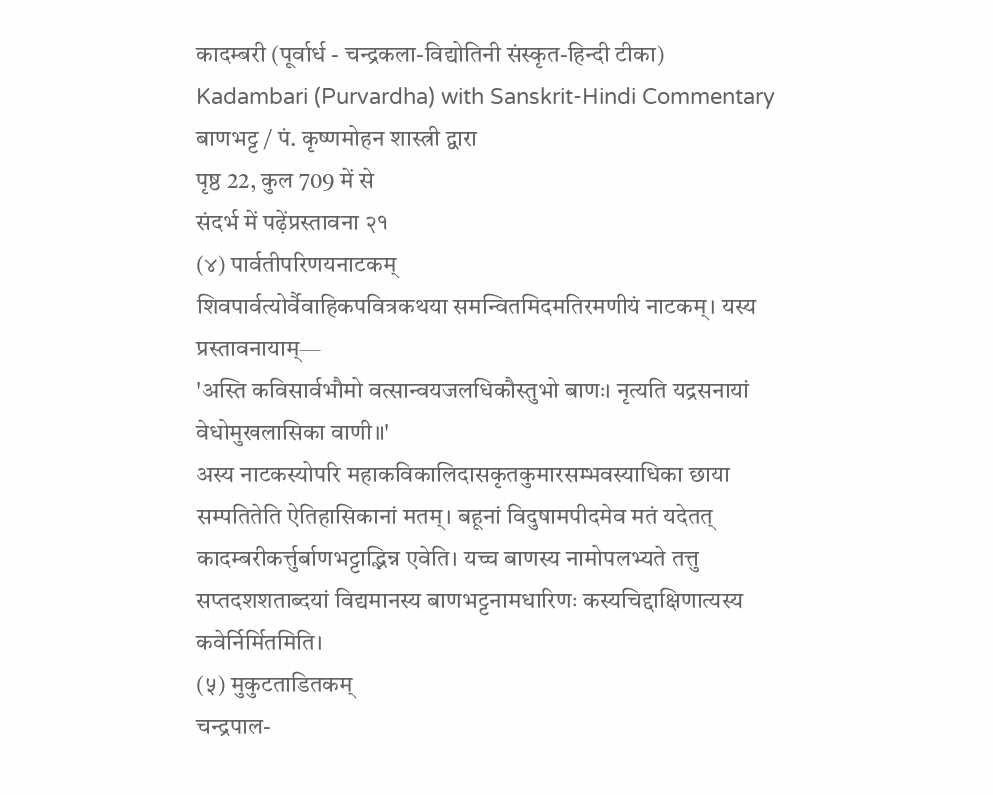कादम्बरी (पूर्वार्ध - चन्द्रकला-विद्योतिनी संस्कृत-हिन्दी टीका)
Kadambari (Purvardha) with Sanskrit-Hindi Commentary
बाणभट्ट / पं. कृष्णमोहन शास्त्री द्वारा
पृष्ठ 22, कुल 709 में से
संदर्भ में पढ़ेंप्रस्तावना २१
(४) पार्वतीपरिणयनाटकम्
शिवपार्वत्योर्वैवाहिकपवित्रकथया समन्वितमिदमतिरमणीयं नाटकम्। यस्य प्रस्तावनायाम्—
'अस्ति कविसार्वभौमो वत्सान्वयजलधिकौस्तुभो बाणः। नृत्यति यद्रसनायां वेधोमुखलासिका वाणी॥'
अस्य नाटकस्योपरि महाकविकालिदासकृतकुमारसम्भवस्याधिका छाया सम्पतितेति ऐतिहासिकानां मतम्। बहूनां विदुषामपीदमेव मतं यदेतत् कादम्बरीकर्त्तुर्बाणभट्टाद्भिन्न एवेति। यच्च बाणस्य नामोपलभ्यते तत्तु सप्तदशशताब्दयां विद्यमानस्य बाणभट्टनामधारिणः कस्यचिद्दाक्षिणात्यस्य कवेर्निर्मितमिति।
(५) मुकुटताडितकम्
चन्द्रपाल-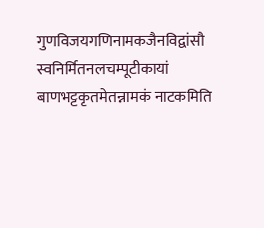गुणविजयगणिनामकजैनविद्वांसौ स्वनिर्मितनलचम्पूटीकायां बाणभट्टकृतमेतन्नामकं नाटकमिति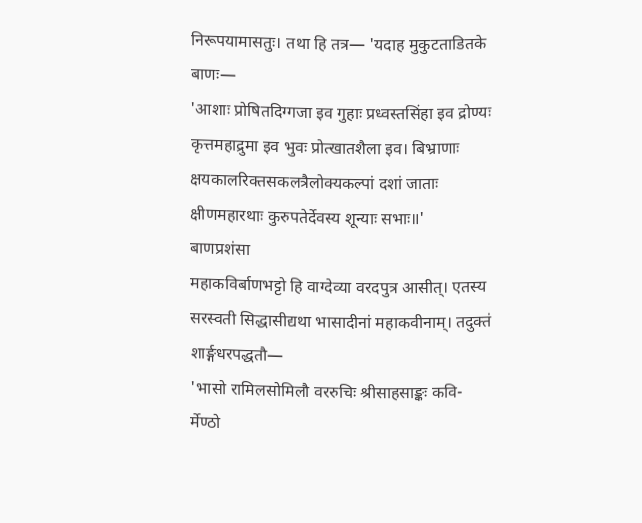निरूपयामासतुः। तथा हि तत्र— 'यदाह मुकुटताडितके बाणः—
'आशाः प्रोषितदिग्गजा इव गुहाः प्रध्वस्तसिंहा इव द्रोण्यः कृत्तमहाद्रुमा इव भुवः प्रोत्खातशैला इव। बिभ्राणाः क्षयकालरिक्तसकलत्रैलोक्यकल्पां दशां जाताः क्षीणमहारथाः कुरुपतेर्देवस्य शून्याः सभाः॥'
बाणप्रशंसा
महाकविर्बाणभट्टो हि वाग्देव्या वरदपुत्र आसीत्। एतस्य सरस्वती सिद्धासीद्यथा भासादीनां महाकवीनाम्। तदुक्तं शार्ङ्गधरपद्धतौ—
'भासो रामिलसोमिलौ वररुचिः श्रीसाहसाङ्कः कवि- र्मेण्ठो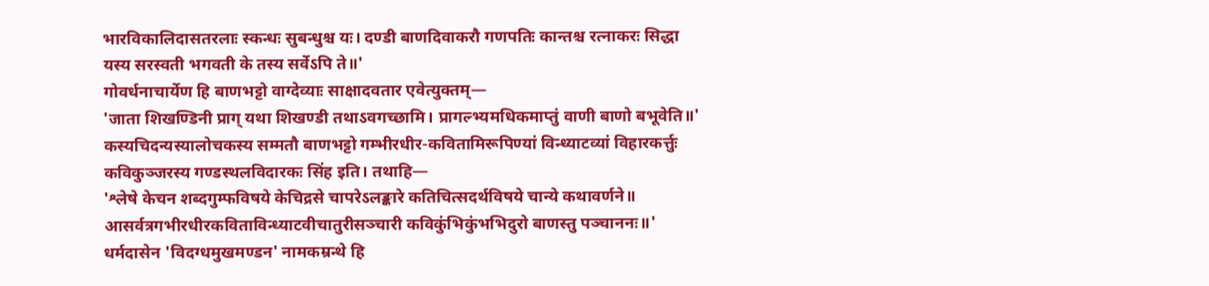भारविकालिदासतरलाः स्कन्धः सुबन्धुश्च यः। दण्डी बाणदिवाकरौ गणपतिः कान्तश्च रत्नाकरः सिद्धा यस्य सरस्वती भगवती के तस्य सर्वेऽपि ते॥'
गोवर्धनाचार्येण हि बाणभट्टो वाग्देव्याः साक्षादवतार एवेत्युक्तम्—
'जाता शिखण्डिनी प्राग् यथा शिखण्डी तथाऽवगच्छामि। प्रागल्भ्यमधिकमाप्तुं वाणी बाणो बभूवेति॥'
कस्यचिदन्यस्यालोचकस्य सम्मतौ बाणभट्टो गम्भीरधीर-कवितामिरूपिण्यां विन्ध्याटव्यां विहारकर्त्तुः कविकुञ्जरस्य गण्डस्थलविदारकः सिंह इति। तथाहि—
'श्लेषे केचन शब्दगुम्फविषये केचिद्रसे चापरेऽलङ्कारे कतिचित्सदर्थविषये चान्ये कथावर्णने॥ आसर्वत्रगभीरधीरकविताविन्ध्याटवीचातुरीसञ्चारी कविकुंभिकुंभभिदुरो बाणस्तु पञ्चाननः॥'
धर्मदासेन 'विदग्धमुखमण्डन' नामकम्रन्थे हि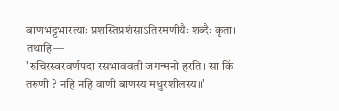बाणभट्टभारत्याः प्रशस्तिप्रशंसाऽतिरमणीयैः शब्दैः कृता। तथाहि—
'रुचिरस्वरवर्णपदा रसभाववती जगन्मनो हरति। सा किं तरुणी ? नहि नहि वाणी बाणस्य मधुरशीलस्य॥'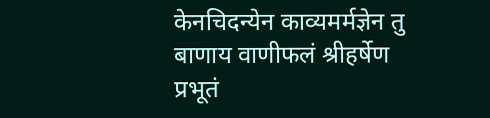केनचिदन्येन काव्यमर्मज्ञेन तु बाणाय वाणीफलं श्रीहर्षेण प्रभूतं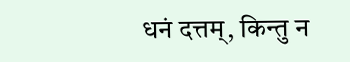धनं दत्तम्, किन्तु न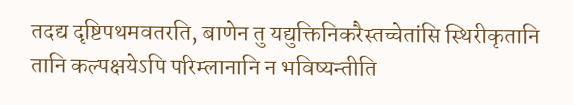तदद्य दृष्टिपथमवतरति, बाणेन तु यद्युक्तिनिकरैस्तच्चेतांसि स्थिरीकृतानि तानि कल्पक्षयेऽपि परिम्लानानि न भविष्यन्तीति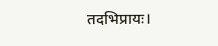तदभिप्रायः।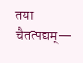तया चैतत्पद्यम्—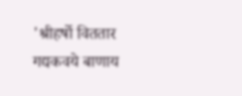'श्रीहर्षो विततार गद्यकवये बाणाय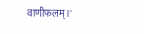वाणीफलम्।'